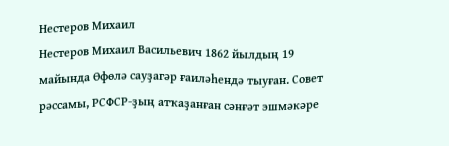Нестеров Михаил
Нестеров Михаил Васильевич 1862 йылдың 19 майында Өфөлә сауҙагәр ғаиләһендә тыуған. Совет рәссамы, РСФСР-ҙың атҡаҙанған сәнғәт эшмәкәре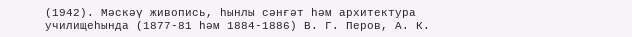(1942). Мәскәү живопись, һынлы сәнғәт һәм архитектура училищеһында (1877-81 һәм 1884-1886) В. Г. Перов, А. К.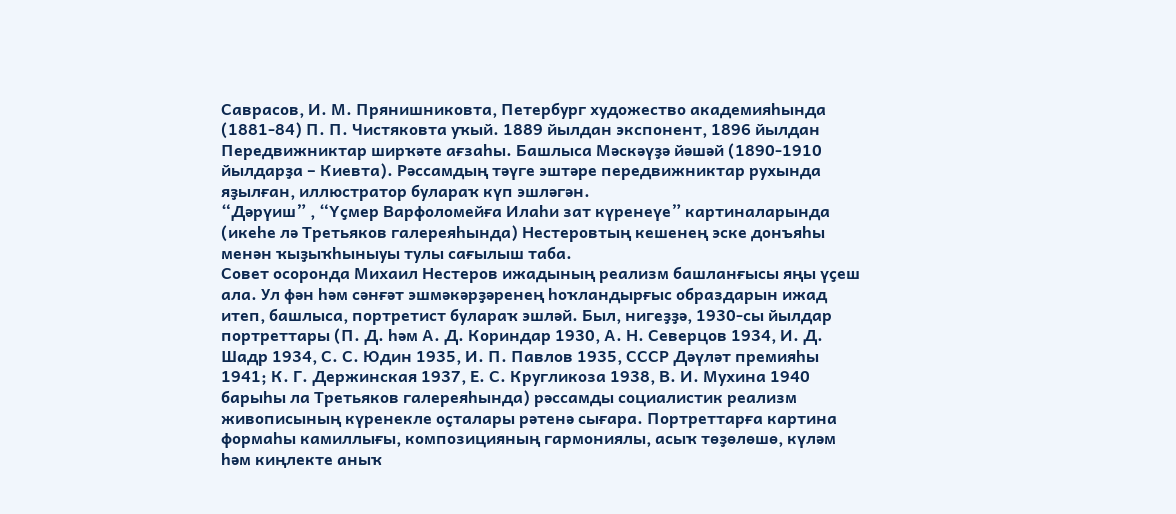Саврасов, И. М. Прянишниковта, Петербург художество академияһында (1881-84) П. П. Чистяковта уҡый. 1889 йылдан экспонент, 1896 йылдан Передвижниктар ширҡәте ағзаһы. Башлыса Мәскәүҙә йәшәй (1890-1910 йылдарҙа – Киевта). Рәссамдың тәүге эштәре передвижниктар рухында яҙылған, иллюстратор булараҡ күп эшләгән.
“Дәрүиш” , “Үҫмер Варфоломейға Илаһи зат күренеүе” картиналарында (икеһе лә Третьяков галереяһында) Нестеровтың кешенең эске донъяһы менән ҡыҙыҡһыныуы тулы сағылыш таба.
Совет осоронда Михаил Нестеров ижадының реализм башланғысы яңы үҫеш ала. Ул фән һәм сәнғәт эшмәкәрҙәренең һоҡландырғыс образдарын ижад итеп, башлыса, портретист булараҡ эшләй. Был, нигеҙҙә, 1930-сы йылдар портреттары (П. Д. һәм А. Д. Кориндар 1930, А. Н. Северцов 1934, И. Д. Шадр 1934, С. С. Юдин 1935, И. П. Павлов 1935, СССР Дәүләт премияһы 1941; К. Г. Держинская 1937, Е. С. Кругликоза 1938, В. И. Мухина 1940 барыһы ла Третьяков галереяһында) рәссамды социалистик реализм живописының күренекле оҫталары рәтенә сығара. Портреттарға картина формаһы камиллығы, композицияның гармониялы, асыҡ төҙөлөшө, күләм һәм киңлекте аныҡ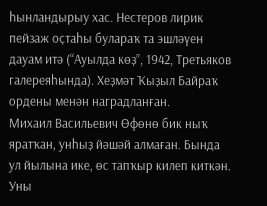һынландырыу хас. Нестеров лирик пейзаж оҫтаһы булараҡ та эшләүен дауам итә (“Ауылда көҙ”, 1942, Третьяков галереяһында). Хеҙмәт Ҡыҙыл Байраҡ ордены менән наградланған.
Михаил Васильевич Өфөнө бик ныҡ яратҡан, унһыҙ йәшәй алмаған. Бында ул йылына ике, өс тапҡыр килеп киткән. Уны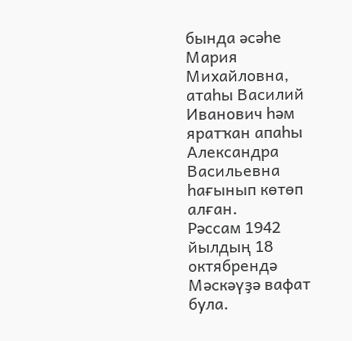бында әсәһе Мария Михайловна, атаһы Василий Иванович һәм яратҡан апаһы Александра Васильевна һағынып көтөп алған.
Рәссам 1942 йылдың 18 октябрендә Мәскәүҙә вафат була.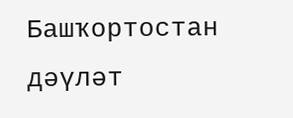Башҡортостан дәүләт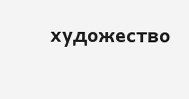художество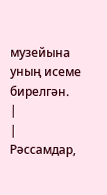музейына уның исеме бирелгән.
|
|
Рәссамдар,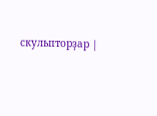скульпторҙар |